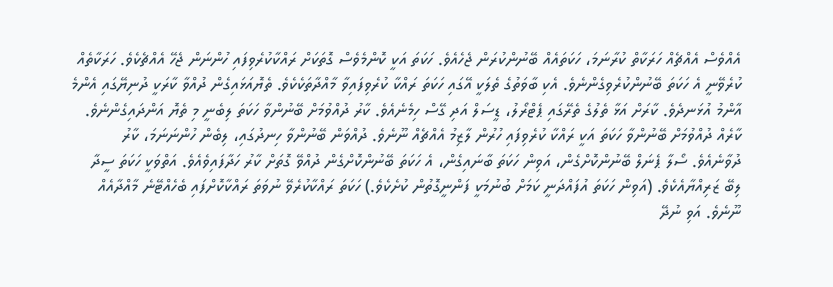އެއްވެސް އެއްޗެއް ހަރަކާތް ކުރާނަމަ، ހަކަތައެއް ބޭނުންކުރަން ޖެހެއެވެ. ހަކަތަ އަކީ ކޮންމެވެސް ގޮތަކަށް ރައްކާކުރެވިފައި ހުންނަން ޖެހޭ އެއްޗެކެވެ. ހަރަކާތެއް ކުރެވޭނީ އެ ހަކަތަ ބޭނުންކުރެވިގެންނެވެ. އެކި ބާވަތުގެ ތެލަކީ އޭގައި ހަކަތަ ރައްކާ ކުރެވިފައިވާ މާއްދާތަކެކެވެ. ތެޔޮއަޅައިގެން ދުއްވާ ކާރަކީ ދުނިޔޭގައި އެންމެ އާންމު އުޅަނދެވެ. ކާރަށް އަޅާ ތެލުގެ ތެރޭގައި ޕެޓްރޯލު، ޑީސަލް އަދި ގޭސް ހިމެނެއެވެ. ކާރު ދުއްވުމަށް ބޭނުންވާ ހަކަތަ ލިބެނީ މި ތެޔޮ އަންދައިގެންނެވެ.
ކާރެއް ދުއްވުމަށް ބޭނުންވާ ހަކަތަ އަކީ ރައްކާ ކުރެވިފައި ހުރުން ލާޒިމު އެއްޗެއް ނޫނެވެ. ދުއްވަން ބޭނުންވާ ހިނދުގައި، ލިބެން ހުންނަނަމަ، ކާރު ދުވާނެއެވެ. ސޯލާ ޕެނަލް ބޭނުންކޮށްގެން، އަވިން ހަކަތަ ބާނައިގެން، އެ ހަކަތަ ބޭނުންކޮށްގެން ދުއްވޭ ގޮތަށް ކާރު ހަދާފައިވެއެވެ. އަތްވަކީ ހަކަތަ ސީދާ ލިބޭ ޒަރިއްޔާއެކެވެ. (އަވިން ހަކަތަ އުފައްދަނީ ކަމަށް ބުނުމަކީ ފަންނީގޮތުން ކުށެކެވެ.) ހަކަތަ ރައްކާކުރެވޭ ނުވަތަ ރައްކާކޮށްފައި ބެހެއްޓޭނެ މާއްދާއެއް ނޫނެވެ. އަވި ނުދޭ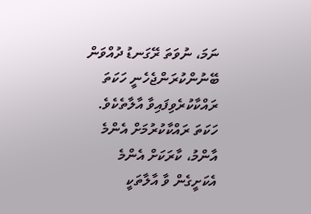ނަމަ، ނުވަތަ ރޭގަނޑު ދުއްވަން ބޭނުންކުރަންޖެހެނީ ހަކަތަ ރައްކާކުރެވިފައިވާ އާލާތެކެވެ. ހަކަތަ ރައްކާކުރުމަށް އެންމެ އާންމު، ކާރަކަށް އެންމެ އެކަށީގެން ވާ އާލާތަކީ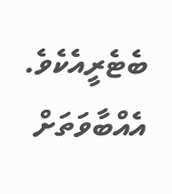ބެޓެރީއެކެވެ.
އެއްބާވަތަށް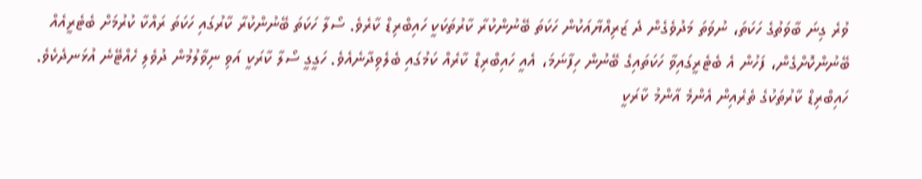ވުރެ ގިނަ ބާވަތުގެ ހަކަތަ، ނުވަތަ މަދުވެގެން ދެ ޒަރިއްޔާއަކުން ހަކަތަ ބޭނުންކުރާ ކާރުތަކަކީ ހައިބްރިޑް ކާރެވެ. ސޯލާ ހަކަތަ ބޭނުންކުރާ ކާރުގައި ހަކަތަ ރައްކާ ކުރުމަށް ބެޓެރީއެއް ބޭނުންކޮށްގެން، ފަހުން އެ ބެޓެރީގައިވާ ހަކަތައިގެ ބޭނުން ހިފާނަމަ، އެއީ ހައިބްރިޑް ކާރެއް ކަމުގައި ބެލެވިދާނެއެވެ. ހަގީގީ ސޯލާ ކާރަކީ އަވި ނިވާލުމުން ދުވެލި ހެއްޓޭނެ އުޅަނދެކެވެ.
ހައިބްރިޑް ކާރުތަކުގެ ތެރެއިން އެންމެ އާންމު ކާރަކީ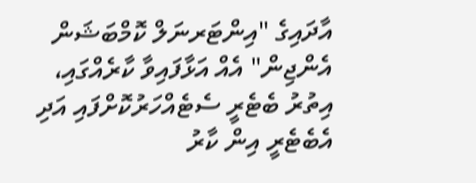އާދައިގެ "އިންޓަރނަލް ކޮމްބަޝަން އެންޖިން" އެއް އަޅާފައިވާ ކާރެއްގައި، އިތުރު ބެޓެރީ ސެޓެއްހަރުކޮށްފައި އަދި އެބެޓެރީ އިން ކާރު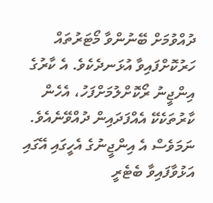ދުއްވުމަށް ބޭނުންވާ މޯޓަރުތައް ހަރުކޮށްފައިވާ އުޅަނދެކެވެ. އެ ކާރުގެ އިންޖީނު ރޯކޮށްލުމަށްފަހު، އެހެން ކާރުތަކެކޭ އެއްފަދައިން ދުއްވޭނެއެވެ. ނަމަވެސް އެ އިންޖީނުގެ އެހީގައި އޭގައި އަޅުވާފައިވާ ބެޓެރީ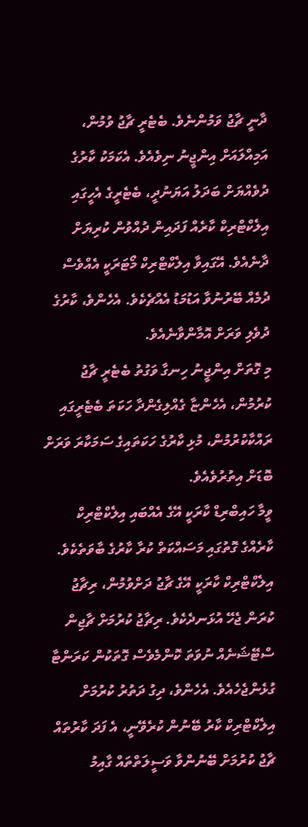ދާނީ ޗާޖު ވަމުންނެވެ. ބެޓެރީ ޗާޖު ވުމުން، އަމިއްލައަށް އިންޖީނު ނިވެއެވެ. އެކަމަކު ކާރުގެ ދުވެއްޔަށް ބަދަލު އަޔަނުދީ، ބެޓެރީގެ އެހީގައި އިލެކްޓްރިކް ކާރެއް ފަދައިން ދުއްވުން ކުރިޔަށް ދާނެއެވެ. އޭގައިވާ އިލެކްޓްރިކް މޯޓަރަކީ އެއްވެސް ދުމެއް ބޭރުނުވާ އަޑުމަޑު އެއްޗެކެވެ. އެހެންވެ، ކާރުގެ ދުވެލި ވަރަށް އޮމާންވާނެއެވެ.
މި ގޮތަށް އިންޖީނު ހިނގާ ވަގުތު ބެޓެރީ ޗާޖު ކުރުމުން، އެހެންޏާ ގެއްލިގެންދާ ހަކަތަ ބެޓެރީގައި ރައްކާކުރުމުން، މުޅި ކާރުގެ ހަކަތައިގެ ސަމަކާރަ ވަރަށް ބޮޑަށް އިތުރުވެއެވެ.
ވީމާ ހައިބްރިޑް ކާރަކީ އޭގެ އެއްބައި އިލެކްޓްރިކް ކާރެއްގެ ގޮތުގައި މަސައްކަތް ކުރާ ކާރުގެ ބާވަތެކެވެ. އިލެކްޓްރިކް ކާރަކީ އޭގެ ޗާޖު ދަށްވުމުން، ރިޗާޖު ކުރަން ޖެހޭ އުޅަނދެކެވެ. ރިޗާޖު ކުރުމަށް ޗާޖިން ސްޓޭޝަނެއް ނުވަތަ ކޮންމެވެސް ގޮތަކުން ކަރަންޓާ ގުޅެންޖެހެއެވެ. އެހެންވެ، ދިގު ދަތުރު ކުރުމަށް އިލެކްޓްރިކް ކާރު ބޭނުން ކުރެވޭނީ، އެ ފަދަ ކާރުތައް ޗާޖު ކުރުމަށް ބޭނުންވާ ވަސީލަތްތައް ގާއިމު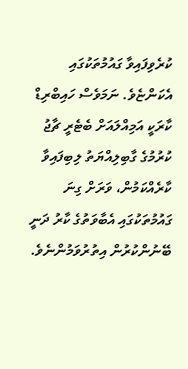ކުރެވިފައިވާ ގައުމުތަކުގައި އެކަންޏެވެ. ނަމަވެސް ހައިބްރިޑް ކާރަކީ އަމިއްލައަށް ބެޓެރީ ޗާޖު ކުރުމުގެ ގާބިލިއްޔަތު ލިބިފައިވާ ކާރެއްކަމުން، ވަރަށް ގިނަ ގައުމުތަކުގައި އެބާވަތުގެ ކާރު ދަނީ ބޭނުންކުރުން އިތުރުވަމުންނެވެ.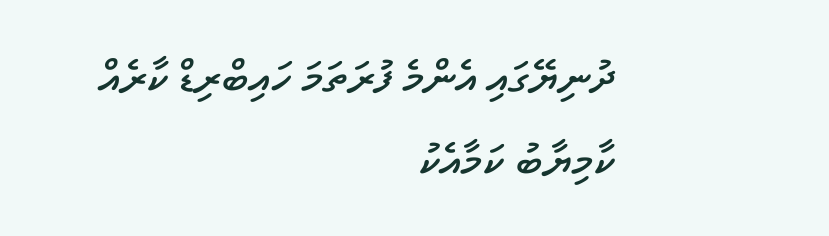ދުނިޔޭގައި އެންމެ ފުރަތަމަ ހައިބްރިޑް ކާރެއް ކާމިޔާބު ކަމާއެކު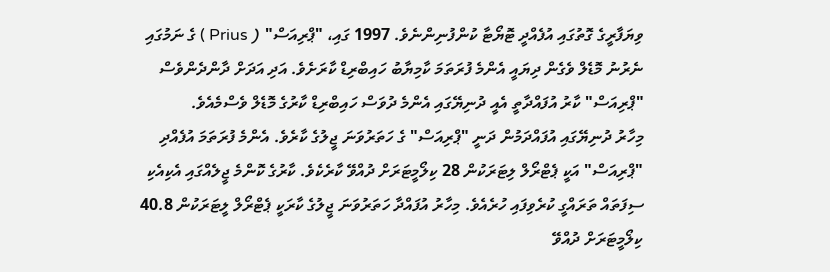ވިޔަފާރީގެ ގޮތުގައި އުފެއްދީ ޓޮޔޯޓާ ކުންފުނިންނެވެ. 1997 ގައި، "ޕްރިއަސް" ( Prius ) ގެ ނަމުގައި ނެރުނު މޮޑެލް ވެގެން ދިޔައީ އެންމެ ފުރަތަމަ ކާމިޔާބު ހައިބްރިޑް ކާރަށެވެ. އަދި އަދަށް ދާންދެންވެސް "ޕްރިއަސް" ކާރު އުފައްދާތީ އެއީ ދުނިޔޭގައި އެންމެ ދުވަސް ހައިބްރިޑް ކާރުގެ މޮޑެލް ވެސްމެއެވެ.
މިހާރު ދުނިޔޭގައި އުފައްދަމުން ދަނީ "ޕްރިއަސް" ގެ ހަތަރުވަނަ ޖީލުގެ ކާރެވެ. އެންމެ ފުރަތަމަ އުފެއްދި "ޕްރިއަސް" އަކީ ޕެޓްރޯލް ލިޓަރަކުން 28 ކިލޯމީޓަރަށް ދުއްވޭ ކާރެކެވެ. ކާރުގެ ކޮންމެ ޖީލެއްގައި އެކިއެކި ސިފަތައް ތަރައްގީ ކުރެވިފައި ހުރެއެވެ. މިހާރު އުފައްދާ ހަތަރުވަނަ ޖީލުގެ ކާރަކީ ޕެޓްރޯލް ލީޓަރަކުން 40.8 ކިލޯމީޓަރަށް ދުއްވޭ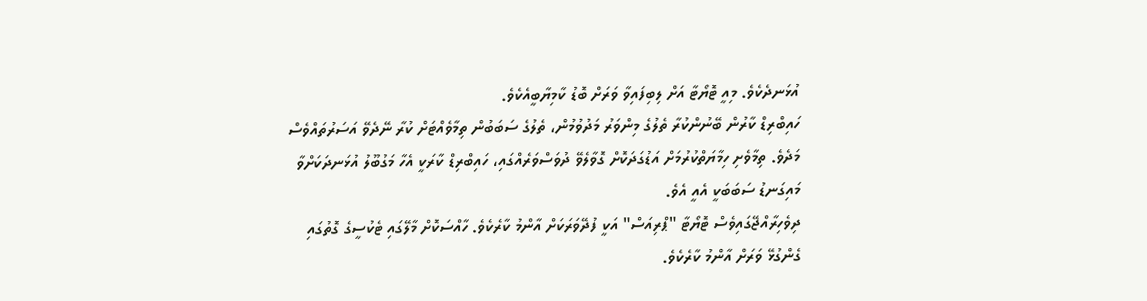އުޅަނދެކެވެ. މިއީ ޓޮޔޯޓާ އަށް ލިބިފައިވާ ވަރަށް ބޮޑު ކާމިޔާބީއެކެވެ.
ހައިބްރިޑް ކާރުން ބޭނުންކުރާ ތެލުގެ މިންވަރު މަދުވުމުން، ތެލުގެ ސަބަބުން ތިމާވެއްޓަށް ކުރާ ނޭދެވޭ އަސަރުތައްވެސް މަދެވެ. ތިމާވެށި ހިމާޔަތްކުރުމަށް އަޑުގަދަކޮށް ގޮވާލެވޭ ދުވަސްވަރެއްގައި، ހައިބްރިޑް ކާރަކީ އެހާ މަގުބޫލު އުޅަނދަކަށްވާ މައިގަނޑު ސަބަބަކީ އެއީ އެވެ.
ދިވެހިރާއްޖޭގައިވެސް ޓޮޔޯޓާ "ޕްރިއަސް" އަކީ ފުދޭވަރަކަށް އާންމު ކާރެކެވެ. ހާއްސަކޮށް މާލޭގައި ޓެކުސީގެ ގޮތުގައި ގެންގުޅޭ ވަރަށް އާންމު ކާރެކެވެ.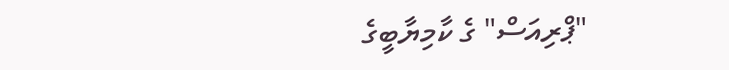"ޕްރިއަސް" ގެ ކާމިޔާބީގެ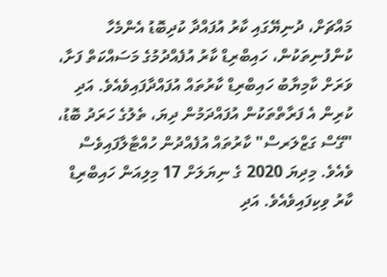މައްޗަށް، ދުނިޔޭގައި ކާރު އުފައްދާ ކުދިބޮޑު އެންމެހާ ކުންފުނިތަކުން، ހައިބްރިޑް ކާރު އުފެއްދުމުގެ މަސައްކަތް ފަށާ، ވަރަށް ކާމިޔާބު ހައިބްރިޑް ކާރުތައް އުފައްދާފައިވެއެވެ. އަދި ކުރިން އެ ފަރާތްތަކުން އުފައްދަމުން ދިޔަ، ތެލުގެ ހަރަދު ބޮޑު، "ގޭސް ގަޒްލަރސް" ކާރުތައް އުފެއްދުން ހުއްޓާލާފައިވެސް ވެއެވެ. މިދިޔަ 2020 ގެ ނިޔަލަށް 17 މިލިއަން ހައިބްރިޑް ކާރު ވިކިފައިވެއެވެ. އަދި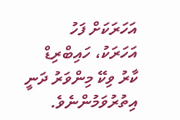އަހަރަކަށް ފަހު އަހަރަކު، ހައިބްރިޑް ކާރު ވިކޭ މިންވަރު ދަނީ އިތުރުވަމުންނެވެ.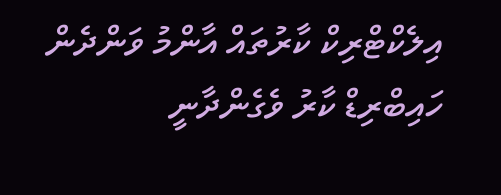އިލެކްޓްރިކް ކާރުތައް އާންމު ވަންދެން ހައިބްރިޑް ކާރު ވެގެންދާނީ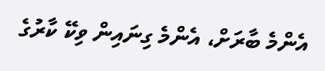އެންމެ ބާރަށް، އެންމެ ގިނައިން ވިކޭ ކާރުގެ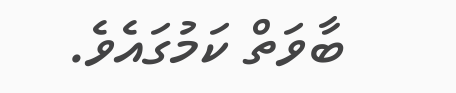ބާވަތް ކަމުގައެވެ.